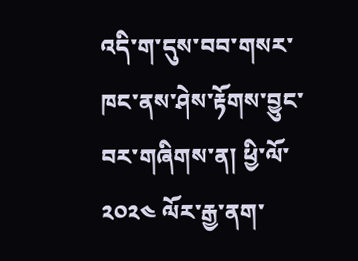འདི་ག་དུས་བབ་གསར་ཁང་ནས་ཤེས་རྟོགས་བྱུང་བར་གཞིགས་ན། ཕྱི་ལོ་ ༢༠༢༤ ལོར་རྒྱ་ནག་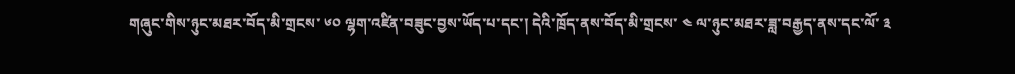གཞུང་གིས་ཉུང་མཐར་བོད་མི་གྲངས་ ༦༠ ལྷག་འཛིན་བཟུང་བྱས་ཡོད་པ་དང་། དེའི་ཁྲོད་ནས་བོད་མི་གྲངས་ ༤ ལ་ཉུང་མཐར་ཟླ་བརྒྱད་ནས་དང་ལོ་ ༣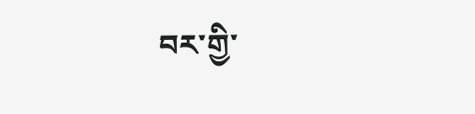བར་གྱི་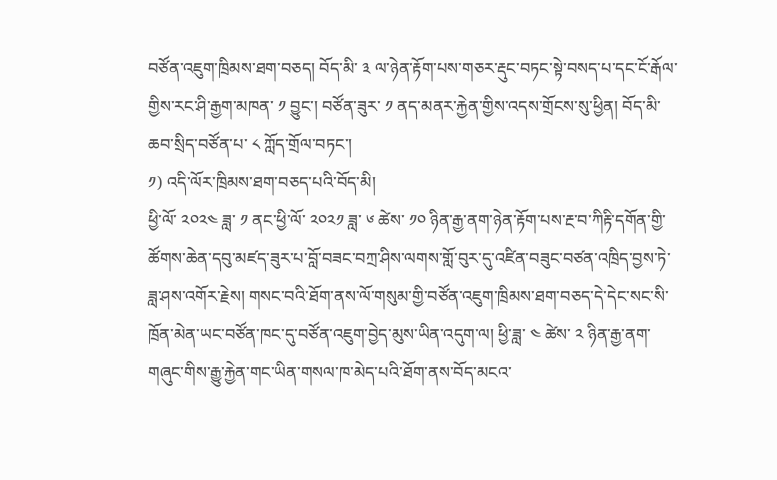བཙོན་འཇུག་ཁྲིམས་ཐག་བཅད། བོད་མི་ ༣ ལ་ཉེན་རྟོག་པས་གཅར་རྡུང་བཏང་སྟེ་བསད་པ་དང་ངོ་རྒོལ་གྱིས་རང་ཤི་རྒྱག་མཁན་ ༡ བྱུང་། བཙོན་ཟུར་ ༡ ནད་མནར་རྐྱེན་གྱིས་འདས་གྲོངས་སུ་ཕྱིན། བོད་མི་ཆབ་སྲིད་བཙོན་པ་ ༨ ཀློད་གྲོལ་བཏང་།
༡) འདི་ལོར་ཁྲིམས་ཐག་བཅད་པའི་བོད་མི།
ཕྱི་ལོ་ ༢༠༢༤ ཟླ་ ༡ ནང་ཕྱི་ལོ་ ༢༠༢༡ ཟླ་ ༦ ཚེས་ ༡༠ ཉིན་རྒྱ་ནག་ཉེན་རྟོག་པས་རྔ་བ་ཀིརྟི་དགོན་གྱི་ཚོགས་ཆེན་དབུ་མཛད་ཟུར་པ་བློ་བཟང་བཀྲ་ཤིས་ལགས་གློ་བུར་དུ་འཛིན་བཟུང་བཙན་འཁྲིད་བྱས་ཏེ་ཟླ་ཤས་འགོར་རྗེས། གསང་བའི་ཐོག་ནས་ལོ་གསུམ་གྱི་བཙོན་འཇུག་ཁྲིམས་ཐག་བཅད་དེ་དེང་སང་སི་ཁྲོན་མེན་ཡང་བཙོན་ཁང་དུ་བཙོན་འཇུག་བྱེད་མུས་ཡིན་འདུག་ལ། ཕྱི་ཟླ་ ༤ ཚེས་ ༢ ཉིན་རྒྱ་ནག་གཞུང་གིས་རྒྱུ་རྐྱེན་གང་ཡིན་གསལ་ཁ་མེད་པའི་ཐོག་ནས་བོད་མངའ་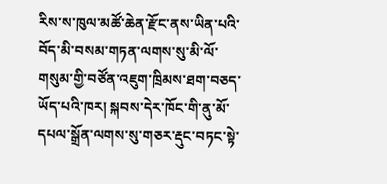རིས་ས་ཁུལ་མཚོ་ཆེན་རྫོང་ནས་ཡིན་པའི་བོད་མི་བསམ་གཏན་ལགས་སུ་མི་ལོ་གསུམ་གྱི་བཙོན་འཇུག་ཁྲིམས་ཐག་བཅད་ཡོད་པའི་ཁར། སྐབས་དེར་ཁོང་གི་ནུ་མོ་དཔལ་སྒྲོན་ལགས་སུ་གཅར་རྡུང་བཏང་སྟེ་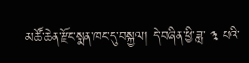མཚོ་ཆེན་རྫོང་སྨན་ཁང་དུ་བསྐྱལ། དེ་བཞིན་ཕྱི་ཟླ་ ༣ པའི་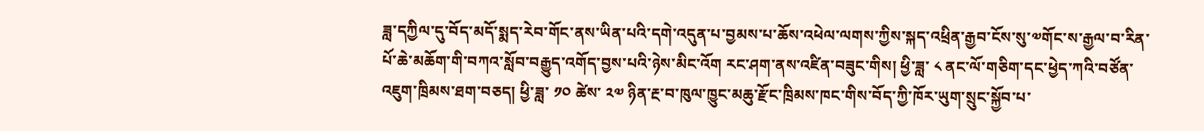ཟླ་དཀྱིལ་དུ་བོད་མདོ་སྨད་རེབ་གོང་ནས་ཡིན་པའི་དགེ་འདུན་པ་བྱམས་པ་ཆོས་འཕེལ་ལགས་ཀྱིས་སྐད་འཕྲིན་རྒྱབ་ངོས་སུ་༧གོང་ས་རྒྱལ་བ་རིན་པོ་ཆེ་མཆོག་གི་བཀའ་སློབ་བརྒྱུད་འགོད་བྱས་པའི་ཉེས་མིང་འོག རང་ཤག་ནས་འཛིན་བཟུང་གིས། ཕྱི་ཟླ་ ༨ ནང་ལོ་གཅིག་དང་ཕྱེད་ཀའི་བཙོན་འཇུག་ཁྲིམས་ཐག་བཅད། ཕྱི་ཟླ་ ༡༠ ཚེས་ ༢༧ ཉིན་རྔ་བ་ཁུལ་ཁྱུང་མཆུ་རྫོང་ཁྲིམས་ཁང་གིས་བོད་ཀྱི་ཁོར་ཡུག་སྲུང་སྐྱོབ་པ་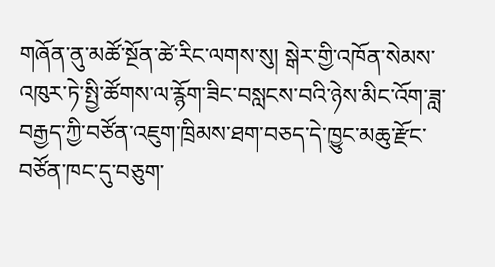གཞོན་ནུ་མཚོ་སྔོན་ཚེ་རིང་ལགས་སུ། སྒེར་གྱི་འཁོན་སེམས་འཁུར་ཏེ་སྤྱི་ཚོགས་ལ་རྙོག་ཟིང་བསླངས་བའི་ཉེས་མིང་འོག་ཟླ་བརྒྱད་ཀྱི་བཙོན་འཇུག་ཁྲིམས་ཐག་བཅད་དེ་ཁྱུང་མཆུ་རྫོང་བཙོན་ཁང་དུ་བཅུག་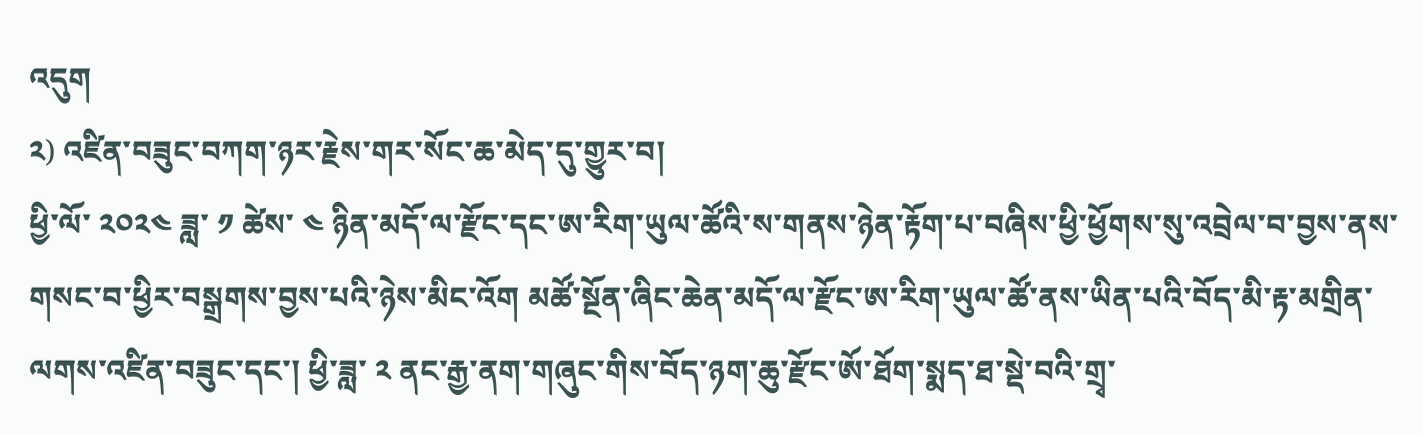འདུག
༢) འཛིན་བཟུང་བཀག་ཉར་རྗེས་གར་སོང་ཆ་མེད་དུ་གྱུར་བ།
ཕྱི་ལོ་ ༢༠༢༤ ཟླ་ ༡ ཚེས་ ༤ ཉིན་མདོ་ལ་རྫོང་དང་ཨ་རིག་ཡུལ་ཚོའི་ས་གནས་ཉེན་རྟོག་པ་བཞིས་ཕྱི་ཕྱོགས་སུ་འབྲེལ་བ་བྱས་ནས་གསང་བ་ཕྱིར་བསྒྲགས་བྱས་པའི་ཉེས་མིང་འོག མཚོ་སྔོན་ཞིང་ཆེན་མདོ་ལ་རྫོང་ཨ་རིག་ཡུལ་ཚོ་ནས་ཡིན་པའི་བོད་མི་རྟ་མགྲིན་ལགས་འཛིན་བཟུང་དང་། ཕྱི་ཟླ་ ༢ ནང་རྒྱ་ནག་གཞུང་གིས་བོད་ཉག་ཆུ་རྫོང་ཨོ་ཐོག་སྨད་ཐ་སྡེ་བའི་གྲྭ་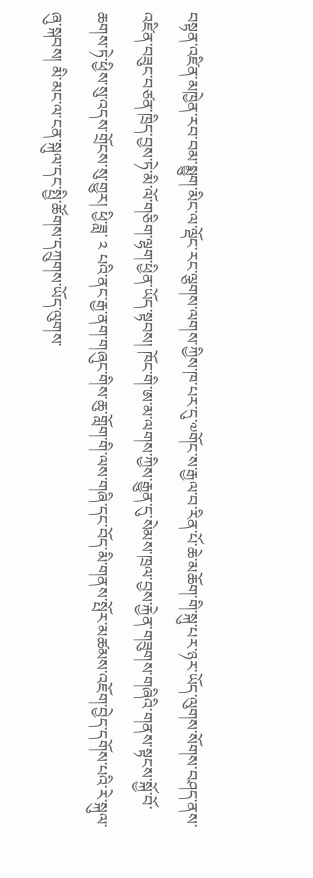བསྟན་འཛིན་མཁྱེན་རབ་བམ་སྨྱུག་མིང་ལ་ལྡོང་རང་ལྕགས་ལགས་ཀྱིས་ཁ་པར་དུ་༧གོང་ས་རྒྱལ་བ་རིན་པོ་ཆེ་མཆོག་གི་སྐུ་པར་ཉར་ཡོད་ལུགས་སོགས་བཤད་ནས་འཛིན་བཟུང་བཙན་ཁྲིད་བྱས་ཏེ་མི་ལོ་གཅིག་ལྷག་ཕྱིན་ཡོད་སྟབས། ཁོང་གི་ཨ་མ་ལགས་ཀྱིས་རྒྱུན་དུ་སེམས་ཁྲལ་བྱས་རྐྱེན་གཟུགས་གཞིའི་གནས་སྟངས་སྐྱོ་བོ་ཆགས་ཏེ་ཕྱིས་སུ་འདས་གྲོངས་སུ་གྱུར། ཕྱི་ཟླ་ ༢ པའི་ནང་རྒྱ་ནག་གཞུང་གིས་ཆུ་གློག་གི་ལས་གཞི་དང་བོད་མི་གནས་སྤོར་མཚམས་འཇོག་བྱེད་དགོས་པའི་རེ་སྐུལ་ཞུ་སྐབས། མི་མང་ལ་ངན་སྐུལ་དང་སྤྱི་ཚོགས་དཀྲུགས་ཡོད་ལུགས་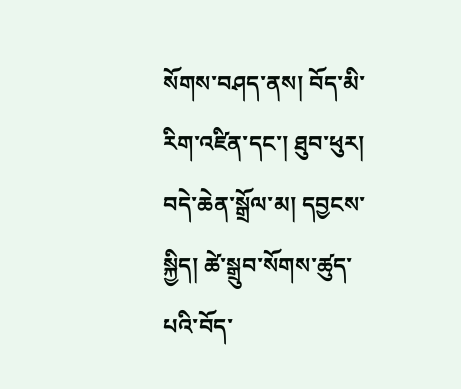སོགས་བཤད་ནས། བོད་མི་རིག་འཛིན་དང་། ཐུབ་ཕུར། བདེ་ཆེན་སྒྲོལ་མ། དབྱངས་སྐྱིད། ཚེ་སྒྲུབ་སོགས་ཚུད་པའི་བོད་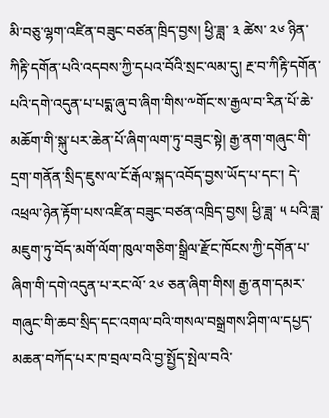མི་བཅུ་ལྷག་འཛིན་བཟུང་བཙན་ཁྲིད་བྱས། ཕྱི་ཟླ་ ༣ ཚེས་ ༢༦ ཉིན་ཀིརྟི་དགོན་པའི་འདབས་ཀྱི་དཔའ་བོའི་སྲང་ལམ་དུ། རྔ་བ་ཀིརྟི་དགོན་པའི་དགེ་འདུན་པ་པདྨ་ཞུ་བ་ཞིག་གིས་༸གོང་ས་རྒྱལ་བ་རིན་པོ་ཆེ་མཆོག་གི་སྐུ་པར་ཆེན་པོ་ཞིག་ལག་ཏུ་བཟུང་སྟེ། རྒྱ་ནག་གཞུང་གི་དྲག་གནོན་སྲིད་ཇུས་ལ་ངོ་རྒོལ་སྐད་འབོད་བྱས་ཡོད་པ་དང་། དེ་འཕྲལ་ཉེན་རྟོག་པས་འཛིན་བཟུང་བཙན་འཁྲིད་བྱས། ཕྱི་ཟླ་ ༥ པའི་ཟླ་མཇུག་ཏུ་བོད་མགོ་ལོག་ཁུལ་གཅིག་སྒྲིལ་རྫོང་ཁོངས་ཀྱི་དགོན་པ་ཞིག་གི་དགེ་འདུན་པ་རང་ལོ་ ༢༦ ཅན་ཞིག་གིས། རྒྱ་ནག་དམར་གཞུང་གི་ཆབ་སྲིད་དང་འགལ་བའི་གསལ་བསྒྲགས་ཤིག་ལ་དཔྱད་མཆན་བཀོད་པར་ཁ་བྲལ་བའི་བྱ་སྤྱོད་སྤེལ་བའི་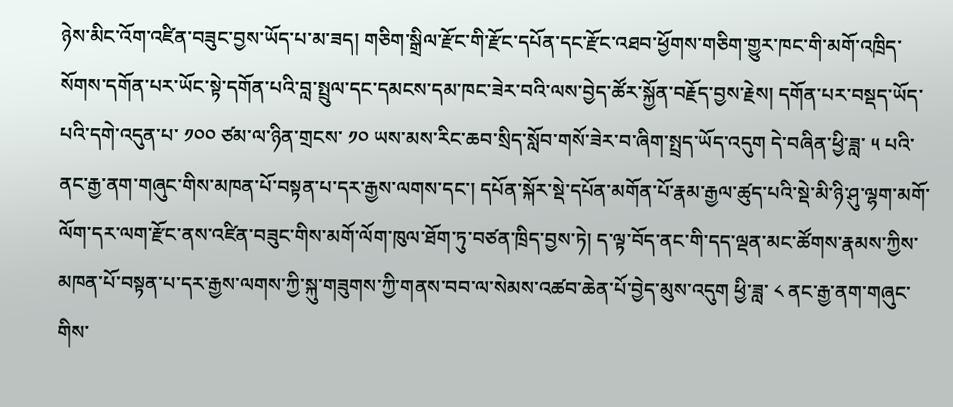ཉེས་མིང་འོག་འཛིན་བཟུང་བྱས་ཡོད་པ་མ་ཟད། གཅིག་སྒྲིལ་རྫོང་གི་རྫོང་དཔོན་དང་རྫོང་འཐབ་ཕྱོགས་གཅིག་གྱུར་ཁང་གི་མགོ་འཁྲིད་སོགས་དགོན་པར་ཡོང་སྟེ་དགོན་པའི་བླ་སྤྲུལ་དང་དམངས་དམ་ཁང་ཟེར་བའི་ལས་བྱེད་ཚོར་སྐྱོན་བརྗོད་བྱས་རྗེས། དགོན་པར་བསྡད་ཡོད་པའི་དགེ་འདུན་པ་ ༡༠༠ ཙམ་ལ་ཉིན་གྲངས་ ༡༠ ཡས་མས་རིང་ཆབ་སྲིད་སློབ་གསོ་ཟེར་བ་ཞིག་སྤྲད་ཡོད་འདུག དེ་བཞིན་ཕྱི་ཟླ་ ༥ པའི་ནང་རྒྱ་ནག་གཞུང་གིས་མཁན་པོ་བསྟན་པ་དར་རྒྱས་ལགས་དང་། དཔོན་སྐོར་སྡེ་དཔོན་མགོན་པོ་རྣམ་རྒྱལ་ཚུད་པའི་སྡེ་མི་ཉི་ཤུ་ལྷག་མགོ་ལོག་དར་ལག་རྫོང་ནས་འཛིན་བཟུང་གིས་མགོ་ལོག་ཁུལ་ཐོག་ཏུ་བཙན་ཁྲིད་བྱས་ཏེ། ད་ལྟ་བོད་ནང་གི་དད་ལྡན་མང་ཚོགས་རྣམས་ཀྱིས་མཁན་པོ་བསྟན་པ་དར་རྒྱས་ལགས་ཀྱི་སྐུ་གཟུགས་ཀྱི་གནས་བབ་ལ་སེམས་འཚབ་ཆེན་པོ་བྱེད་མུས་འདུག ཕྱི་ཟླ་ ༨ ནང་རྒྱ་ནག་གཞུང་གིས་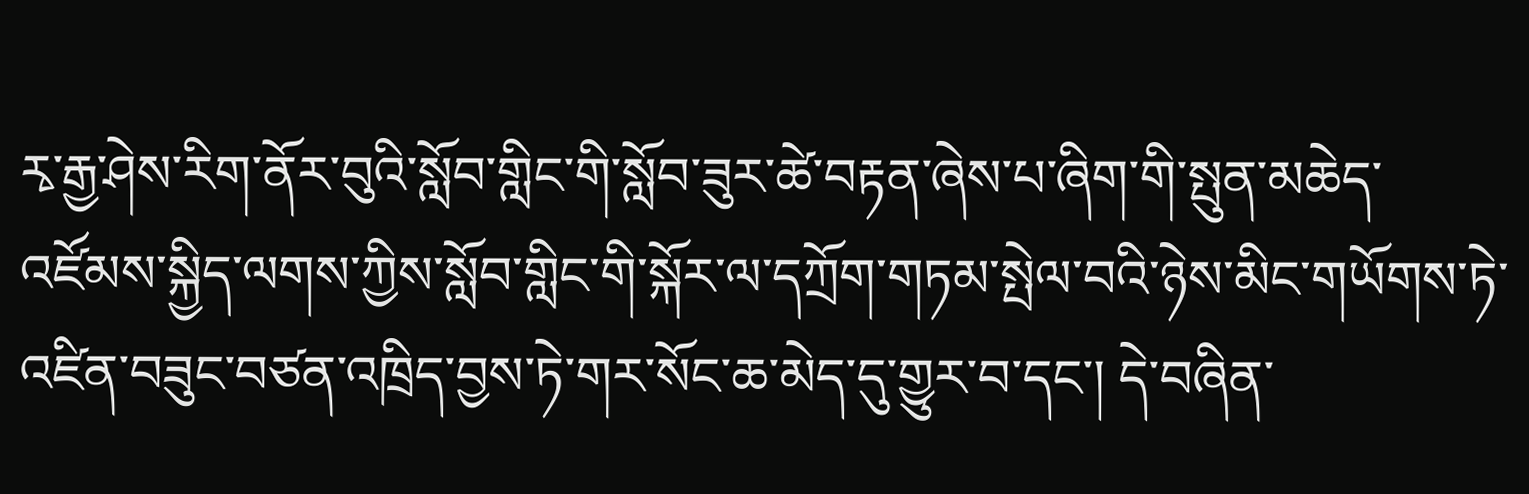རྭ་རྒྱ་ཤེས་རིག་ནོར་བུའི་སློབ་གླིང་གི་སློབ་ཟུར་ཚེ་བརྟན་ཞེས་པ་ཞིག་གི་སྤུན་མཆེད་འཛོམས་སྐྱིད་ལགས་ཀྱིས་སློབ་གླིང་གི་སྐོར་ལ་དཀྲོག་གཏམ་སྤེལ་བའི་ཉེས་མིང་གཡོགས་ཏེ་འཛིན་བཟུང་བཙན་འཁྲིད་བྱས་ཏེ་གར་སོང་ཆ་མེད་དུ་གྱུར་བ་དང་། དེ་བཞིན་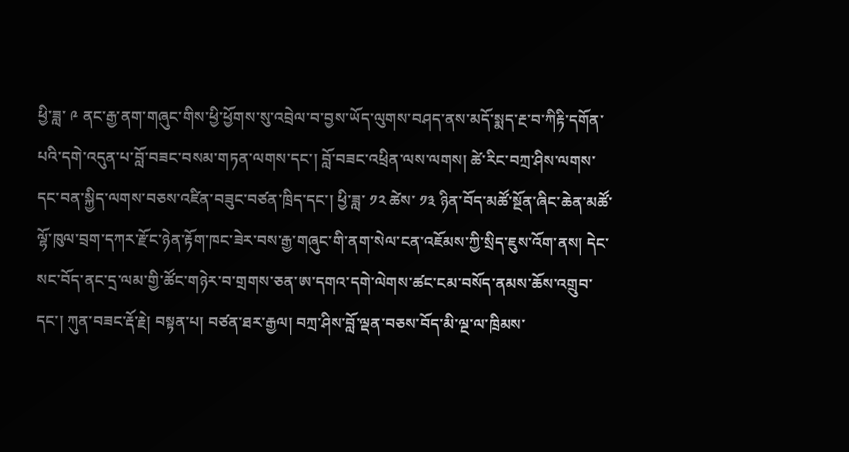ཕྱི་ཟླ་ ༩ ནང་རྒྱ་ནག་གཞུང་གིས་ཕྱི་ཕྱོགས་སུ་འབྲེལ་བ་བྱས་ཡོད་ལུགས་བཤད་ནས་མདོ་སྨད་རྔ་བ་ཀིརྟི་དགོན་པའི་དགེ་འདུན་པ་བློ་བཟང་བསམ་གཏན་ལགས་དང་། བློ་བཟང་འཕྲིན་ལས་ལགས། ཚེ་རིང་བཀྲ་ཤིས་ལགས་དང་བན་སྐྱིད་ལགས་བཅས་འཛིན་བཟུང་བཙན་ཁྲིད་དང་། ཕྱི་ཟླ་ ༡༢ ཚེས་ ༡༣ ཉིན་བོད་མཚོ་སྔོན་ཞིང་ཆེན་མཚོ་ལྷོ་ཁུལ་བྲག་དཀར་རྫོང་ཉེན་རྟོག་ཁང་ཟེར་བས་རྒྱ་གཞུང་གི་ནག་སེལ་ངན་འཇོམས་ཀྱི་སྲིད་ཇུས་འོག་ནས། དེང་སང་བོད་ནང་དྲ་ལམ་གྱི་ཚོང་གཉེར་བ་གྲགས་ཅན་ཨ་དགའ་དགེ་ལེགས་ཚང་ངམ་བསོད་ནམས་ཆོས་འགྲུབ་དང་། ཀུན་བཟང་རྡོ་རྗེ། བསྟན་པ། བཙན་ཐར་རྒྱལ། བཀྲ་ཤིས་བློ་ལྡན་བཅས་བོད་མི་ལྔ་ལ་ཁྲིམས་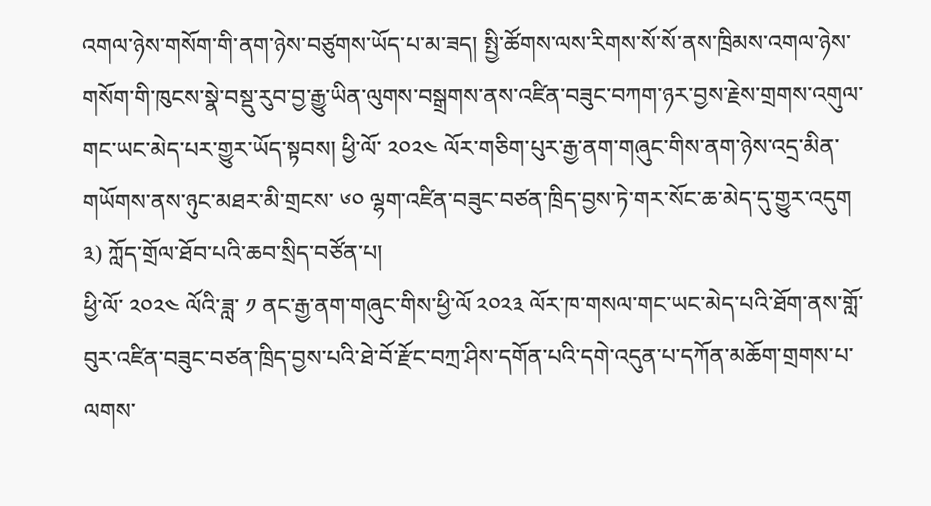འགལ་ཉེས་གསོག་གི་ནག་ཉེས་བཙུགས་ཡོད་པ་མ་ཟད། སྤྱི་ཚོགས་ལས་རིགས་སོ་སོ་ནས་ཁྲིམས་འགལ་ཉེས་གསོག་གི་ཁུངས་སྣེ་བསྡུ་རུབ་བྱ་རྒྱུ་ཡིན་ལུགས་བསྒྲགས་ནས་འཛིན་བཟུང་བཀག་ཉར་བྱས་རྗེས་གྲགས་འགུལ་གང་ཡང་མེད་པར་གྱུར་ཡོད་སྟབས། ཕྱི་ལོ་ ༢༠༢༤ ལོར་གཅིག་པུར་རྒྱ་ནག་གཞུང་གིས་ནག་ཉེས་འདྲ་མིན་གཡོགས་ནས་ཉུང་མཐར་མི་གྲངས་ ༦༠ ལྷག་འཛིན་བཟུང་བཙན་ཁྲིད་བྱས་ཏེ་གར་སོང་ཆ་མེད་དུ་གྱུར་འདུག
༣) ཀློད་གྲོལ་ཐོབ་པའི་ཆབ་སྲིད་བཙོན་པ།
ཕྱི་ལོ་ ༢༠༢༤ ལོའི་ཟླ་ ༡ ནང་རྒྱ་ནག་གཞུང་གིས་ཕྱི་ལོ ༢༠༢༣ ལོར་ཁ་གསལ་གང་ཡང་མེད་པའི་ཐོག་ནས་གློ་བུར་འཛིན་བཟུང་བཙན་ཁྲིད་བྱས་པའི་ཐེ་བོ་རྫོང་བཀྲ་ཤིས་དགོན་པའི་དགེ་འདུན་པ་དཀོན་མཆོག་གྲགས་པ་ལགས་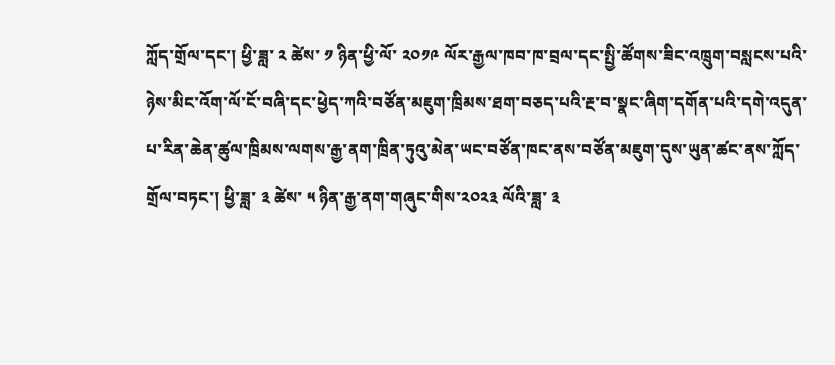ཀློད་གྲོལ་དང་། ཕྱི་ཟླ་ ༢ ཚེས་ ༡ ཉིན་ཕྱི་ལོ་ ༢༠༡༩ ལོར་རྒྱལ་ཁབ་ཁ་བྲལ་དང་སྤྱི་ཚོགས་ཟིང་འཁྲུག་བསླངས་པའི་ཉེས་མིང་འོག་ལོ་ངོ་བཞི་དང་ཕྱེད་ཀའི་བཙོན་མཇུག་ཁྲིམས་ཐག་བཅད་པའི་རྔ་བ་སྣང་ཞིག་དགོན་པའི་དགེ་འདུན་པ་རིན་ཆེན་ཚུལ་ཁྲིམས་ལགས་རྒྱ་ནག་ཁྲིན་ཏུའུ་མེན་ཡང་བཙོན་ཁང་ནས་བཙོན་མཇུག་དུས་ཡུན་ཚང་ནས་ཀློད་གྲོལ་བཏང་། ཕྱི་ཟླ་ ༣ ཚེས་ ༥ ཉིན་རྒྱ་ནག་གཞུང་གིས་༢༠༢༣ ལོའི་ཟླ་ ༣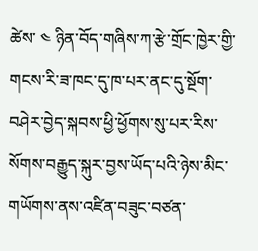ཚེས་ ༤ ཉིན་བོད་གཞིས་ཀ་རྩེ་གྲོང་ཁྱེར་གྱི་གངས་རི་ཟ་ཁང་དུ་ཁ་པར་ནང་དུ་སྔོག་བཤེར་བྱེད་སྐབས་ཕྱི་ཕྱོགས་སུ་པར་རིས་སོགས་བརྒྱུད་སྐུར་བྱས་ཡོད་པའི་ཉེས་མིང་གཡོགས་ནས་འཛིན་བཟུང་བཙན་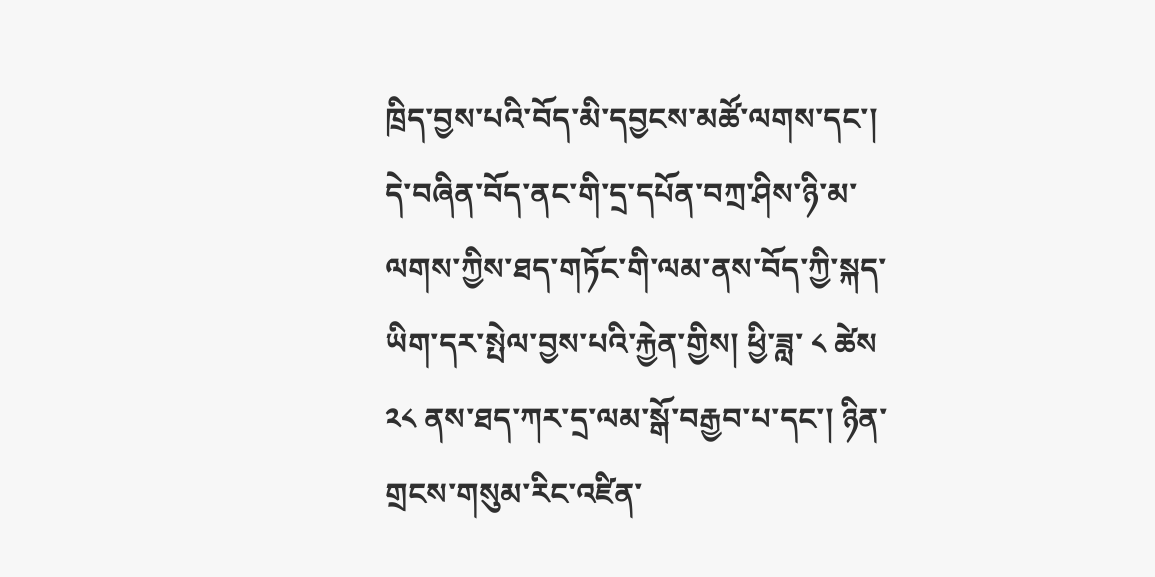ཁྲིད་བྱས་པའི་བོད་མི་དབྱངས་མཚོ་ལགས་དང་། དེ་བཞིན་བོད་ནང་གི་དྲ་དཔོན་བཀྲ་ཤིས་ཉི་མ་ལགས་ཀྱིས་ཐད་གཏོང་གི་ལམ་ནས་བོད་ཀྱི་སྐད་ཡིག་དར་སྤེལ་བྱས་པའི་རྐྱེན་གྱིས། ཕྱི་ཟླ་ ༨ ཚེས ༢༨ ནས་ཐད་ཀར་དྲ་ལམ་སྒོ་བརྒྱབ་པ་དང་། ཉིན་གྲངས་གསུམ་རིང་འཛིན་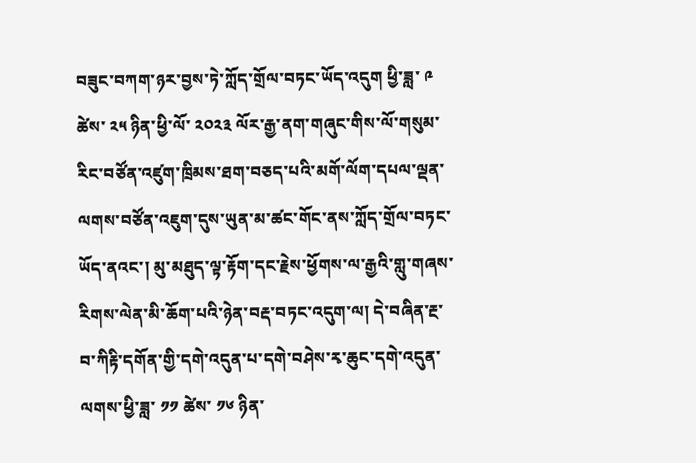བཟུང་བཀག་ཉར་བྱས་ཏེ་ཀློད་གྲོལ་བཏང་ཡོད་འདུག ཕྱི་ཟླ་ ༩ ཚེས་ ༢༥ ཉིན་ཕྱི་ལོ་ ༢༠༢༣ ལོར་རྒྱ་ནག་གཞུང་གིས་ལོ་གསུམ་རིང་བཙོན་འཛུག་ཁྲིམས་ཐག་བཅད་པའི་མགོ་ལོག་དཔལ་ལྡན་ལགས་བཙོན་འཇུག་དུས་ཡུན་མ་ཚང་གོང་ནས་ཀློད་གྲོལ་བཏང་ཡོད་ནའང་། མུ་མཐུད་ལྟ་རྟོག་དང་རྗེས་ཕྱོགས་ལ་རྒྱའི་གླུ་གཞས་རིགས་ལེན་མི་ཆོག་པའི་ཉེན་བརྡ་བཏང་འདུག་ལ། དེ་བཞིན་རྔ་བ་ཀིརྟི་དགོན་གྱི་དགེ་འདུན་པ་དགེ་བཤེས་རྭ་ཆུང་དགེ་འདུན་ལགས་ཕྱི་ཟླ་ ༡༡ ཚེས་ ༡༦ ཉིན་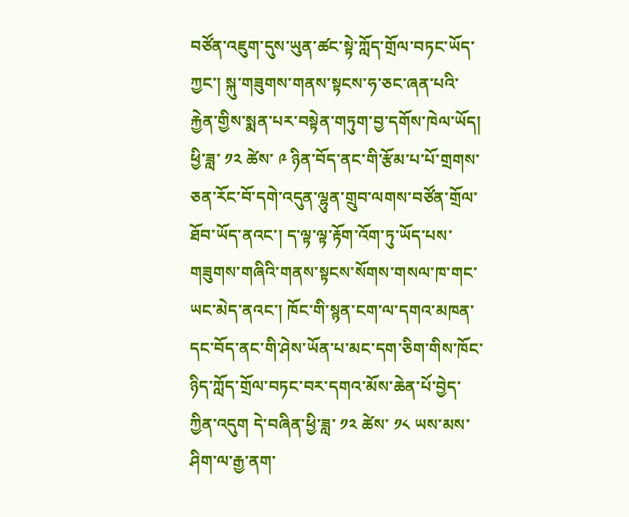བཙོན་འཇུག་དུས་ཡུན་ཚང་སྟེ་ཀློད་གྲོལ་བཏང་ཡོད་ཀྱང་། སྐུ་གཟུགས་གནས་སྟངས་ཧ་ཅང་ཞན་པའི་རྐྱེན་གྱིས་སྨན་པར་བསྟེན་གཏུག་བྱ་དགོས་ཁེལ་ཡོད། ཕྱི་ཟླ་ ༡༢ ཚེས་ ༩ ཉིན་བོད་ནང་གི་རྩོམ་པ་པོ་གྲགས་ཅན་རོང་བོ་དགེ་འདུན་ལྷུན་གྲུབ་ལགས་བཙོན་གྲོལ་ཐོབ་ཡོད་ནའང་། ད་ལྟ་ལྟ་རྟོག་འོག་ཏུ་ཡོད་པས་གཟུགས་གཞིའི་གནས་སྟངས་སོགས་གསལ་ཁ་གང་ཡང་མེད་ནའང་། ཁོང་གི་སྙན་ངག་ལ་དགའ་མཁན་དང་བོད་ནང་གི་ཤེས་ཡོན་པ་མང་དག་ཅིག་གིས་ཁོང་ཉིད་ཀློད་གྲོལ་བཏང་བར་དགའ་མོས་ཆེན་པོ་བྱེད་ཀྱིན་འདུག དེ་བཞིན་ཕྱི་ཟླ་ ༡༢ ཚེས་ ༡༨ ཡས་མས་ཤིག་ལ་རྒྱ་ནག་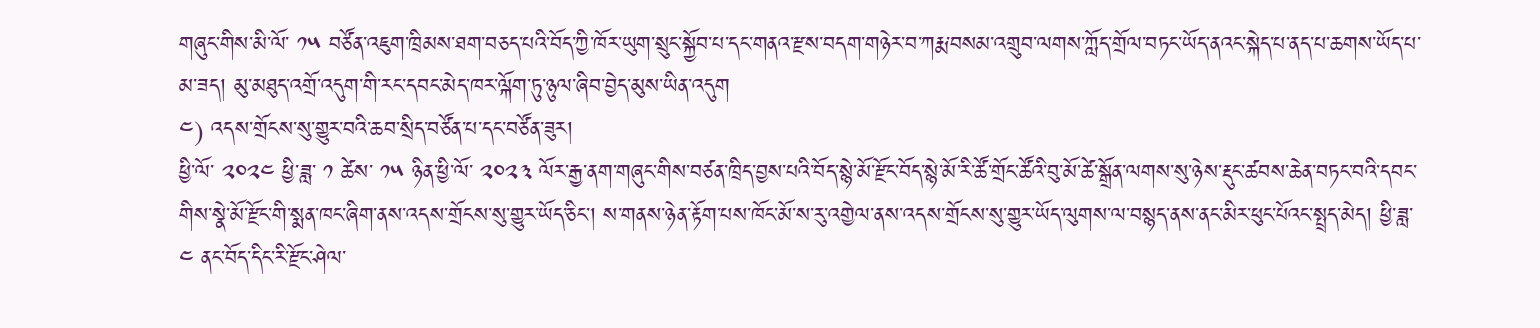གཞུང་གིས་མི་ལོ་ ༡༥ བཙོན་འཇུག་ཁྲིམས་ཐག་བཅད་པའི་བོད་ཀྱི་ཁོར་ཡུག་སྲུང་སྐྱོབ་པ་དང་གནའ་རྫས་བདག་གཉེར་བ་ཀརྨ་བསམ་འགྲུབ་ལགས་ཀློད་གྲོལ་བཏང་ཡོད་ནའང་སྐེད་པ་ནད་པ་ཆགས་ཡོད་པ་མ་ཟད། མུ་མཐུད་འགྲོ་འདུག་གི་རང་དབང་མེད་ཁར་ལྐོག་ཏུ་ཉུལ་ཞིབ་བྱེད་མུས་ཡིན་འདུག
༤) འདས་གྲོངས་སུ་གྱུར་བའི་ཆབ་སྲིད་བཙོན་པ་དང་བཙོན་ཟུར།
ཕྱི་ལོ་ ༢༠༢༤ ཕྱི་ཟླ་ ༡ ཚེས་ ༡༥ ཉིན་ཕྱི་ལོ་ ༢༠༢༣ ལོར་རྒྱ་ནག་གཞུང་གིས་བཙན་ཁྲིད་བྱས་པའི་བོད་སྙེ་མོ་རྫོང་བོད་སྙེ་མོ་རི་ཚོ་གྲོང་ཚོའི་བུ་མོ་ཚེ་སྒྲོན་ལགས་སུ་ཉེས་རྡུང་ཚབས་ཆེན་བཏང་བའི་དབང་གིས་སྣེ་མོ་རྫོང་གི་སྨན་ཁང་ཞིག་ནས་འདས་གྲོངས་སུ་གྱུར་ཡོད་ཅིང་། ས་གནས་ཉེན་རྟོག་པས་ཁོང་མོ་ས་རུ་འགྱེལ་ནས་འདས་གྲོངས་སུ་གྱུར་ཡོད་ལུགས་ལ་བསྙད་ནས་ནང་མིར་ཕུང་པོའང་སྤྲད་མེད། ཕྱི་ཟླ་ ༤ ནང་བོད་དིང་རི་རྫོང་ཤེལ་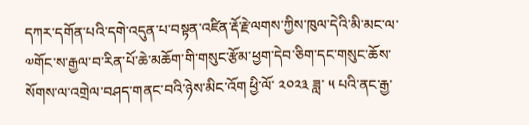དཀར་དགོན་པའི་དགེ་འདུན་པ་བསྟན་འཛིན་རྡོ་རྗེ་ལགས་ཀྱིས་ཁུལ་དེའི་མི་མང་ལ་༧གོང་ས་རྒྱལ་བ་རིན་པོ་ཆེ་མཆོག་གི་གསུང་རྩོམ་ཕྱག་དེབ་ཅིག་དང་གསུང་ཆོས་སོགས་ལ་འགྲེལ་བཤད་གནང་བའི་ཉེས་མིང་འོག ཕྱི་ལོ་ ༢༠༢༣ ཟླ་ ༥ པའི་ནང་རྒྱ་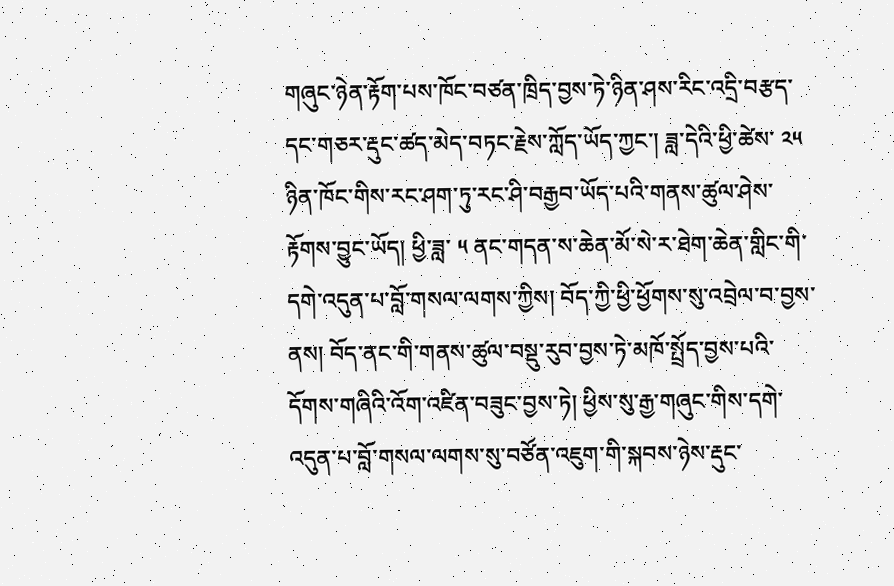གཞུང་ཉེན་རྟོག་པས་ཁོང་བཙན་ཁྲིད་བྱས་ཏེ་ཉིན་ཤས་རིང་འདྲི་བརྩད་དང་གཅར་རྡུང་ཚད་མེད་བཏང་རྗེས་ཀློད་ཡོད་ཀྱང་། ཟླ་དེའི་ཕྱི་ཚེས་ ༢༥ ཉིན་ཁོང་གིས་རང་ཤག་ཏུ་རང་ཤི་བརྒྱབ་ཡོད་པའི་གནས་ཚུལ་ཤེས་རྟོགས་བྱུང་ཡོད། ཕྱི་ཟླ་ ༥ ནང་གདན་ས་ཆེན་མོ་སེ་ར་ཐེག་ཆེན་གླིང་གི་དགེ་འདུན་པ་བློ་གསལ་ལགས་ཀྱིས། བོད་ཀྱི་ཕྱི་ཕྱོགས་སུ་འབྲེལ་བ་བྱས་ནས། བོད་ནང་གི་གནས་ཚུལ་བསྡུ་རུབ་བྱས་ཏེ་མཁོ་སྤྲོད་བྱས་པའི་དོགས་གཞིའི་འོག་འཛིན་བཟུང་བྱས་ཏེ། ཕྱིས་སུ་རྒྱ་གཞུང་གིས་དགེ་འདུན་པ་བློ་གསལ་ལགས་སུ་བཙོན་འཇུག་གི་སྐབས་ཉེས་རྡུང་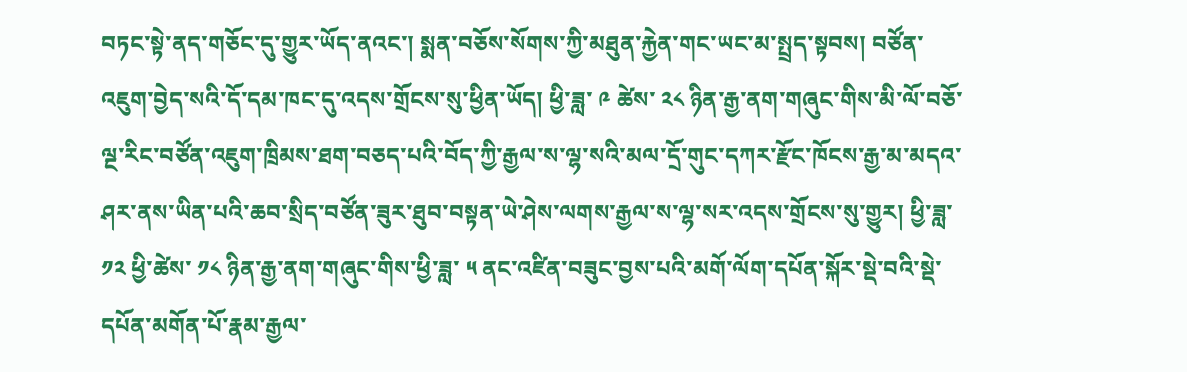བཏང་སྟེ་ནད་གཅོང་དུ་གྱུར་ཡོད་ནའང་། སྨན་བཅོས་སོགས་ཀྱི་མཐུན་རྐྱེན་གང་ཡང་མ་སྤྲད་སྟབས། བཙོན་འཇུག་བྱེད་སའི་དོ་དམ་ཁང་དུ་འདས་གྲོངས་སུ་ཕྱིན་ཡོད། ཕྱི་ཟླ་ ༩ ཚེས་ ༢༨ ཉིན་རྒྱ་ནག་གཞུང་གིས་མི་ལོ་བཅོ་ལྔ་རིང་བཙོན་འཇུག་ཁྲིམས་ཐག་བཅད་པའི་བོད་ཀྱི་རྒྱལ་ས་ལྷ་སའི་མལ་དྲོ་གུང་དཀར་རྫོང་ཁོངས་རྒྱ་མ་མདའ་ཤར་ནས་ཡིན་པའི་ཆབ་སྲིད་བཙོན་ཟུར་ཐུབ་བསྟན་ཡེ་ཤེས་ལགས་རྒྱལ་ས་ལྷ་སར་འདས་གྲོངས་སུ་གྱུར། ཕྱི་ཟླ་ ༡༢ ཕྱི་ཚེས་ ༡༨ ཉིན་རྒྱ་ནག་གཞུང་གིས་ཕྱི་ཟླ་ ༥ ནང་འཛིན་བཟུང་བྱས་པའི་མགོ་ལོག་དཔོན་སྐོར་སྡེ་བའི་སྡེ་དཔོན་མགོན་པོ་རྣམ་རྒྱལ་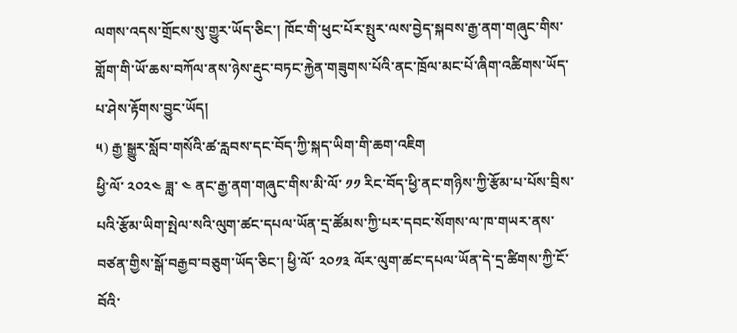ལགས་འདས་གྲོངས་སུ་གྱུར་ཡོད་ཅིང་། ཁོང་གི་ཕུང་པོར་སྤུར་ལས་བྱེད་སྐབས་རྒྱ་ནག་གཞུང་གིས་གློག་གི་ཡོ་ཆས་བཀོལ་ནས་ཉེས་རྡུང་བཏང་རྐྱེན་གཟུགས་པོའི་ནང་ཁྲོལ་མང་པོ་ཞིག་འཚིགས་ཡོད་པ་ཤེས་རྟོགས་བྱུང་ཡོད།
༥) རྒྱ་སྒྱུར་སློབ་གསོའི་ཚ་རླབས་དང་བོད་ཀྱི་སྐད་ཡིག་གི་ཆག་འཇིག
ཕྱི་ལོ་ ༢༠༢༤ ཟླ་ ༤ ནང་རྒྱ་ནག་གཞུང་གིས་མི་ལོ་ ༡༡ རིང་བོད་ཕྱི་ནང་གཉིས་ཀྱི་རྩོམ་པ་པོས་བྲིས་པའི་རྩོམ་ཡིག་སྤེལ་སའི་ལུག་ཚང་དཔལ་ཡོན་དྲ་ཚོམས་ཀྱི་པར་དབང་སོགས་ལ་ཁ་གཡར་ནས་བཙན་གྱིས་སྒོ་བརྒྱབ་བཅུག་ཡོད་ཅིང་། ཕྱི་ལོ་ ༢༠༡༣ ལོར་ལུག་ཚང་དཔལ་ཡོན་དེ་དྲ་ཚིགས་ཀྱི་ངོ་བོའི་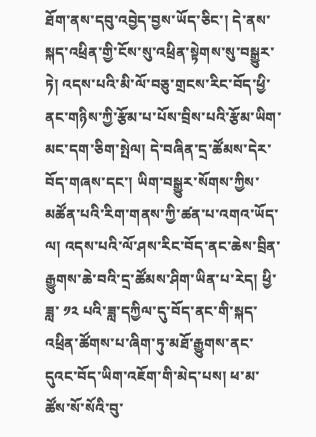ཐོག་ནས་དབུ་འབྱེད་བྱས་ཡོད་ཅིང་། དེ་ནས་སྐད་འཕྲིན་གྱི་ངོས་སུ་འཕྲིན་སྟེགས་སུ་བསྒྱུར་ཏེ། འདས་པའི་མི་ལོ་བཅུ་གྲངས་རིང་བོད་ཕྱི་ནང་གཉིས་ཀྱི་རྩོམ་པ་པོས་བྲིས་པའི་རྩོམ་ཡིག་མང་དག་ཅིག་སྤེལ། དེ་བཞིན་དྲ་ཚོམས་དེར་བོད་གཞས་དང་། ཡིག་བསྒྱུར་སོགས་ཀྱིས་མཚོན་པའི་རིག་གནས་ཀྱི་ཚན་པ་འགའ་ཡོད་ལ། འདས་པའི་ལོ་ཤས་རིང་བོད་ནང་ཆེས་བྲིན་རྒྱུགས་ཆེ་བའི་དྲ་ཚོམས་ཤིག་ཡིན་པ་རེད། ཕྱི་ཟླ་ ༡༢ པའི་ཟླ་དཀྱིལ་དུ་བོད་ནང་གི་སྐད་འཕྲིན་ཚོགས་པ་ཞིག་ཏུ་མཐོ་རྒྱུགས་ནང་དུའང་བོད་ཡིག་འཇོག་གི་མེད་པས། ཕ་མ་ཚོས་སོ་སོའི་བུ་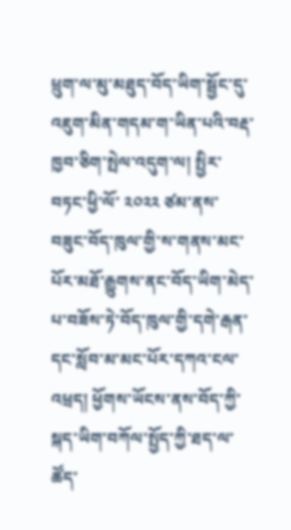ཕྲུག་ལ་མུ་མཐུད་བོད་ཡིག་སྦྱོང་དུ་འཇུག་མིན་གདམ་ག་ཡིན་པའི་བརྡ་ཁྱབ་ཅིག་སྤེལ་འདུག་ལ། སྤྱིར་བཏང་ཕྱི་ལོ་ ༢༠༢༢ ཙམ་ནས་བཟུང་བོད་ཁུལ་གྱི་ས་གནས་མང་པོར་མཐོ་རྒྱུགས་ནང་བོད་ཡིག་མེད་པ་བཟོས་ཏེ་བོད་ཁུལ་གྱི་དགེ་རྒན་དང་སློབ་མ་མང་པོར་དཀའ་ངལ་འཕྲད། ཕྱོགས་ཡོངས་ནས་བོད་ཀྱི་སྐད་ཡིག་བཀོལ་སྤྱོད་ཀྱི་ཐད་ལ་ཚོད་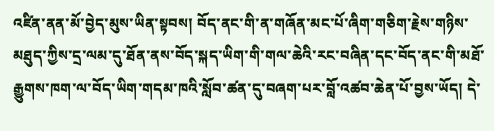འཛིན་ནན་མོ་བྱེད་མུས་ཡིན་སྟབས། བོད་ནང་གི་ན་གཞོན་མང་པོ་ཞིག་གཅིག་རྗེས་གཉིས་མཐུད་ཀྱིས་དྲ་ལམ་དུ་ཐོན་ནས་བོད་སྐད་ཡིག་གི་གལ་ཆེའི་རང་བཞིན་དང་བོད་ནང་གི་མཐོ་རྒྱུགས་ཁག་ལ་བོད་ཡིག་གདམ་ཁའི་སློབ་ཚན་དུ་བཞག་པར་བློ་འཚབ་ཆེན་པོ་བྱས་ཡོད། དེ་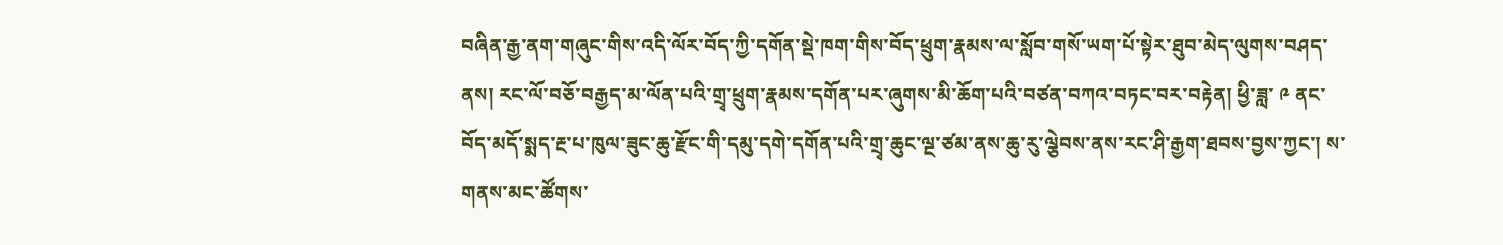བཞིན་རྒྱ་ནག་གཞུང་གིས་འདི་ལོར་བོད་ཀྱི་དགོན་སྡེ་ཁག་གིས་བོད་ཕྲུག་རྣམས་ལ་སློབ་གསོ་ཡག་པོ་སྟེར་ཐུབ་མེད་ལུགས་བཤད་ནས། རང་ལོ་བཅོ་བརྒྱད་མ་ལོན་པའི་གྲྭ་ཕྲུག་རྣམས་དགོན་པར་ཞུགས་མི་ཆོག་པའི་བཙན་བཀའ་བཏང་བར་བརྟེན། ཕྱི་ཟླ་ ༩ ནང་བོད་མདོ་སྨད་རྔ་པ་ཁུལ་ཟུང་ཆུ་རྫོང་གི་དམུ་དགེ་དགོན་པའི་གྲྭ་ཆུང་ལྔ་ཙམ་ནས་ཆུ་རུ་ལྕེབས་ནས་རང་ཤི་རྒྱག་ཐབས་བྱས་ཀྱང་། ས་གནས་མང་ཚོགས་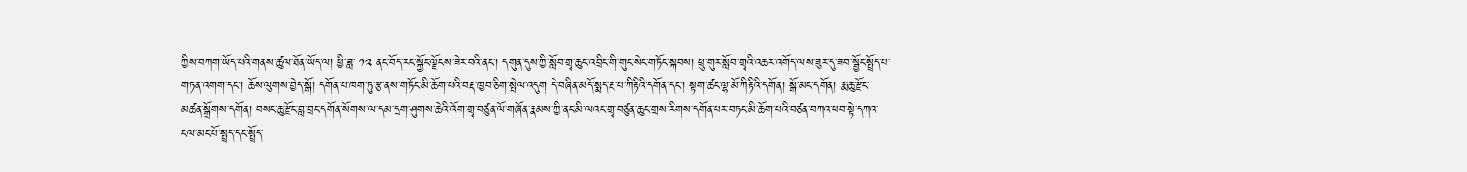ཀྱིས་བཀག་ཡོད་པའི་གནས་ཚུལ་ཐོན་ཡོད་ལ། ཕྱི་ཟླ་ ༡༢ ནང་བོད་རང་སྐྱོང་ལྗོངས་ཟེར་བའི་ནང་། དགུན་དུས་ཀྱི་སློབ་གྲྭ་ཆུང་འབྲིང་གི་གུང་སེང་གཏོང་སྐབས། ཕྲུ་གུར་སློབ་གྲྭའི་འཆར་འགོད་ལས་ཟུར་དུ་ཟབ་སྦྱོང་སྤྲོད་པ་གཏན་འགག་དང་། ཆོས་ལུགས་བྱེད་སྒོ། དགོན་པ་ཁག་ཏུ་རྩ་ནས་གཏོང་མི་ཆོག་པའི་བརྡ་ཁྱབ་ཅིག་སྤེལ་འདུག དེ་བཞིན་མདོ་སྨད་རྔ་པ་ཀིརྟིའི་དགོན་དང་། སྟག་ཚང་ལྷ་མོ་ཀིརྟིའི་དགོན། སྒོ་མང་དགོན། རྨ་ཆུ་རྫོང་མཚན་སྒྲོགས་དགོན། བསང་ཆུ་རྫོང་བླ་བྲང་དགོན་སོགས་ལ་དམ་དྲག་ཤུགས་ཆེའི་འོག་གྲྭ་བཙུན་ལོ་གཞོན་རྣམས་ཀྱི་ནང་མི་ལའང་གྲྭ་བཙུན་ཆུང་གྲས་རིགས་དགོན་པར་བཏང་མི་ཆོག་པའི་བཙན་བཀའ་ཕབ་སྟེ་དཀའ་ངལ་མང་པོ་སྤྲད་དང་སྤྲོད་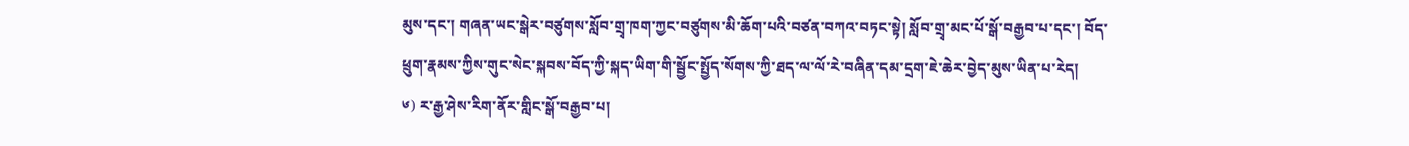མུས་དང་། གཞན་ཡང་སྒེར་བཙུགས་སློབ་གྲྭ་ཁག་ཀྱང་བཙུགས་མི་ཆོག་པའི་བཙན་བཀའ་བཏང་སྟེ། སློབ་གྲྭ་མང་པོ་སྒོ་བརྒྱབ་པ་དང་། བོད་ཕྲུག་རྣམས་ཀྱིས་གུང་སེང་སྐབས་བོད་ཀྱི་སྐད་ཡིག་གི་སྦྱོང་སྤྱོད་སོགས་ཀྱི་ཐད་ལ་ལོ་རེ་བཞིན་དམ་དྲག་ཇེ་ཆེར་བྱེད་མུས་ཡིན་པ་རེད།
༦) ར་རྒྱ་ཤེས་རིག་ནོར་གླིང་སྒོ་བརྒྱབ་པ།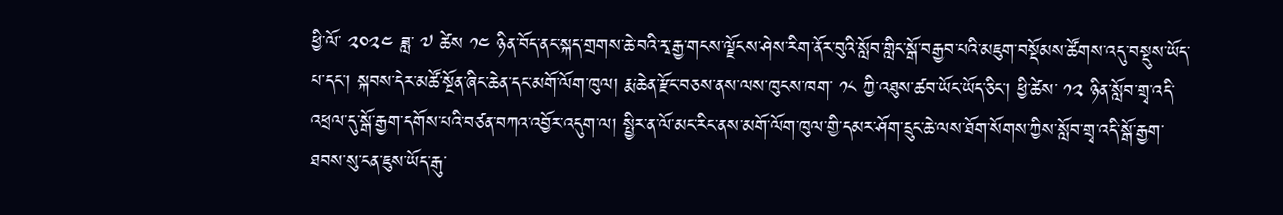ཕྱི་ལོ་ ༢༠༢༤ ཟླ་ ༧ ཚེས ༡༤ ཉིན་བོད་ནང་སྐད་གྲགས་ཆེ་བའི་རྭ་རྒྱ་གངས་ལྗོངས་ཤེས་རིག་ནོར་བུའི་སློབ་གླིང་སྒོ་བརྒྱབ་པའི་མཇུག་བསྡོམས་ཚོགས་འདུ་བསྡུས་ཡོད་པ་དང་། སྐབས་དེར་མཚོ་སྔོན་ཞིང་ཆེན་དང་མགོ་ལོག་ཁུལ། རྨ་ཆེན་རྫོང་བཅས་ནས་ལས་ཁུངས་ཁག་ ༡༨ ཀྱི་འཐུས་ཚབ་ཡོང་ཡོད་ཅིང་། ཕྱི་ཚེས་ ༡༢ ཉིན་སློབ་གྲྭ་འདི་འཕྲལ་དུ་སྒོ་རྒྱག་དགོས་པའི་བཙན་བཀའ་འབྱོར་འདུག་ལ། སྤྱིར་ན་ལོ་མང་རིང་ནས་མགོ་ལོག་ཁུལ་གྱི་དམར་ཤོག་དྲུང་ཆེ་ལས་ཐོག་སོགས་ཀྱིས་སློབ་གྲྭ་འདི་སྒོ་རྒྱག་ཐབས་སུ་ངན་ཇུས་ཡོད་རྒུ་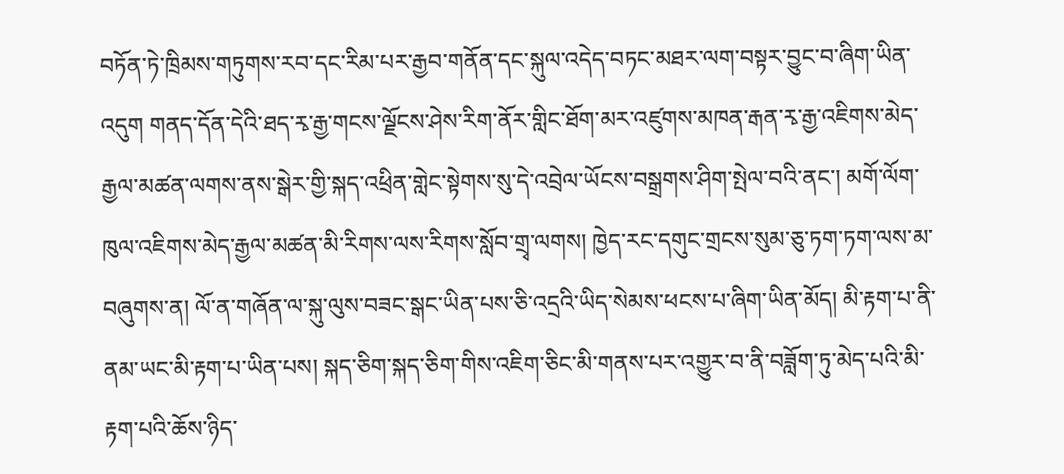བཏོན་ཏེ་ཁྲིམས་གཏུགས་རབ་དང་རིམ་པར་རྒྱབ་གནོན་དང་སྐུལ་འདེད་བཏང་མཐར་ལག་བསྟར་བྱུང་བ་ཞིག་ཡིན་འདུག གནད་དོན་དེའི་ཐད་རྭ་རྒྱ་གངས་ལྗོངས་ཤེས་རིག་ནོར་གླིང་ཐོག་མར་འཛུགས་མཁན་རྒན་རྭ་རྒྱ་འཇིགས་མེད་རྒྱལ་མཚན་ལགས་ནས་སྒེར་གྱི་སྐད་འཕྲིན་གླེང་སྟེགས་སུ་དེ་འབྲེལ་ཡོངས་བསྒྲགས་ཤིག་སྤེལ་བའི་ནང་། མགོ་ལོག་ཁུལ་འཇིགས་མེད་རྒྱལ་མཚན་མི་རིགས་ལས་རིགས་སློབ་གྲྭ་ལགས། ཁྱེད་རང་དགུང་གྲངས་སུམ་ཅུ་ཏག་ཏག་ལས་མ་བཞུགས་ན། ལོ་ན་གཞོན་ལ་སྐུ་ལུས་བཟང་སྒང་ཡིན་པས་ཅི་འདྲའི་ཡིད་སེམས་ཕངས་པ་ཞིག་ཡིན་མོད། མི་རྟག་པ་ནི་ནམ་ཡང་མི་རྟག་པ་ཡིན་པས། སྐད་ཅིག་སྐད་ཅིག་གིས་འཇིག་ཅིང་མི་གནས་པར་འགྱུར་བ་ནི་བཟློག་ཏུ་མེད་པའི་མི་རྟག་པའི་ཆོས་ཉིད་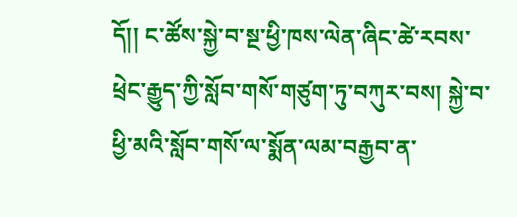དོ།། ང་ཚོས་སྐྱེ་བ་སྔ་ཕྱི་ཁས་ལེན་ཞིང་ཚེ་རབས་ཕྲེང་རྒྱུད་ཀྱི་སློབ་གསོ་གཙུག་ཏུ་བཀུར་བས། སྐྱེ་བ་ཕྱི་མའི་སློབ་གསོ་ལ་སྨོན་ལམ་བརྒྱབ་ན་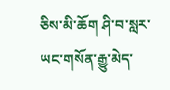ཅིས་མི་ཆོག ཤི་བ་སླར་ཡང་གསོན་རྒྱུ་མེད་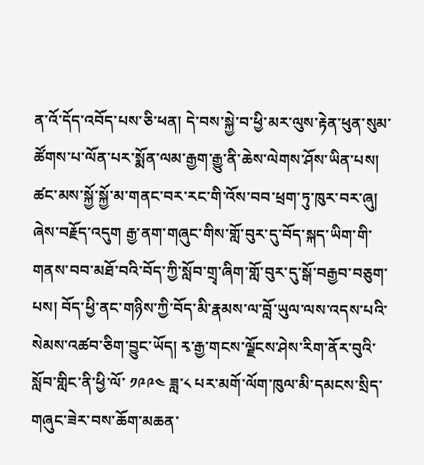ན་འོ་དོད་འབོད་པས་ཅི་ཕན། དེ་བས་སྐྱེ་བ་ཕྱི་མར་ལུས་རྟེན་ཕུན་སུམ་ཚོགས་པ་ལོན་པར་སྨོན་ལམ་རྒྱག་རྒྱུ་ནི་ཆེས་ལེགས་ཤོས་ཡིན་པས། ཚང་མས་སྐྱོ་སྐྱོ་མ་གནང་བར་རང་གི་འོས་བབ་ཕྲག་ཏུ་ཁུར་བར་ཞུ། ཞེས་བརྗོད་འདུག རྒྱ་ནག་གཞུང་གིས་གློ་བུར་དུ་བོད་སྐད་ཡིག་གི་གནས་བབ་མཐོ་བའི་བོད་ཀྱི་སློབ་གྲྭ་ཞིག་གློ་བུར་དུ་སྒོ་བརྒྱབ་བཅུག་པས། བོད་ཕྱི་ནང་གཉིས་ཀྱི་བོད་མི་རྣམས་ལ་བློ་ཡུལ་ལས་འདས་པའི་སེམས་འཚབ་ཅིག་བྱུང་ཡོད། རྭ་རྒྱ་གངས་ལྗོངས་ཤེས་རིག་ནོར་བུའི་སློབ་གླིང་ནི་ཕྱི་ལོ་ ༡༩༩༤ ཟླ་༨ པར་མགོ་ལོག་ཁུལ་མི་དམངས་སྲིད་གཞུང་ཟེར་བས་ཆོག་མཆན་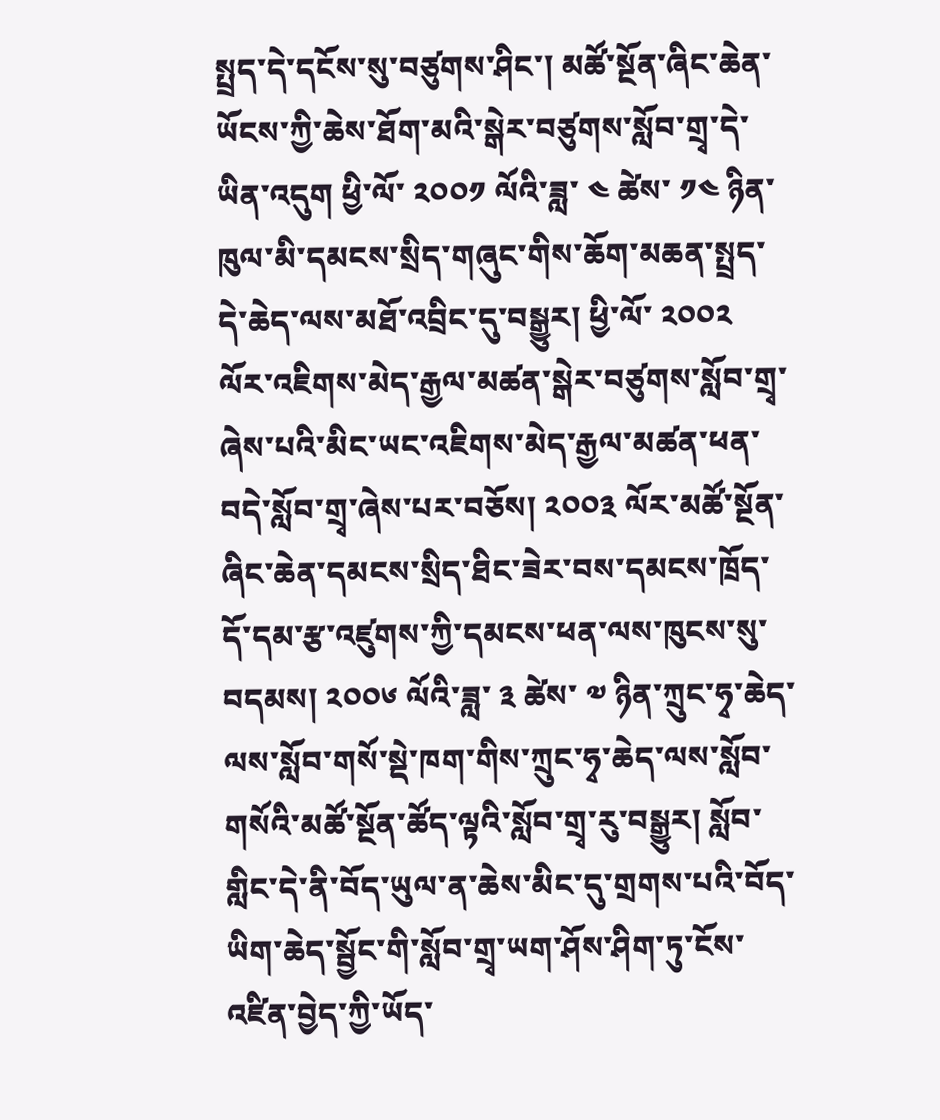སྤྲད་དེ་དངོས་སུ་བཙུགས་ཤིང་། མཚོ་སྔོན་ཞིང་ཆེན་ཡོངས་ཀྱི་ཆེས་ཐོག་མའི་སྒེར་བཙུགས་སློབ་གྲྭ་དེ་ཡིན་འདུག ཕྱི་ལོ་ ༢༠༠༡ ལོའི་ཟླ་ ༤ ཚེས་ ༡༤ ཉིན་ཁུལ་མི་དམངས་སྲིད་གཞུང་གིས་ཆོག་མཆན་སྤྲད་དེ་ཆེད་ལས་མཐོ་འབྲིང་དུ་བསྒྱུར། ཕྱི་ལོ་ ༢༠༠༢ ལོར་འཇིགས་མེད་རྒྱལ་མཚན་སྒེར་བཙུགས་སློབ་གྲྭ་ཞེས་པའི་མིང་ཡང་འཇིགས་མེད་རྒྱལ་མཚན་ཕན་བདེ་སློབ་གྲྭ་ཞེས་པར་བཅོས། ༢༠༠༣ ལོར་མཚོ་སྔོན་ཞིང་ཆེན་དམངས་སྲིད་ཐིང་ཟེར་བས་དམངས་ཁྲོད་དོ་དམ་རྩ་འཛུགས་ཀྱི་དམངས་ཕན་ལས་ཁུངས་སུ་བདམས། ༢༠༠༦ ལོའི་ཟླ་ ༣ ཚེས་ ༧ ཉིན་ཀྲུང་ཧྭ་ཆེད་ལས་སློབ་གསོ་སྡེ་ཁག་གིས་ཀྲུང་ཧྭ་ཆེད་ལས་སློབ་གསོའི་མཚོ་སྔོན་ཚོད་ལྟའི་སློབ་གྲྭ་རུ་བསྒྱུར། སློབ་གླིང་དེ་ནི་བོད་ཡུལ་ན་ཆེས་མིང་དུ་གྲགས་པའི་བོད་ཡིག་ཆེད་སྦྱོང་གི་སློབ་གྲྭ་ཡག་ཤོས་ཤིག་ཏུ་ངོས་འཛིན་བྱེད་ཀྱི་ཡོད་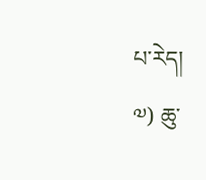པ་རེད།
༧) ཆུ་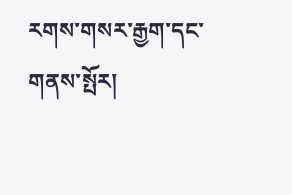རགས་གསར་རྒྱག་དང་གནས་སྤོར།